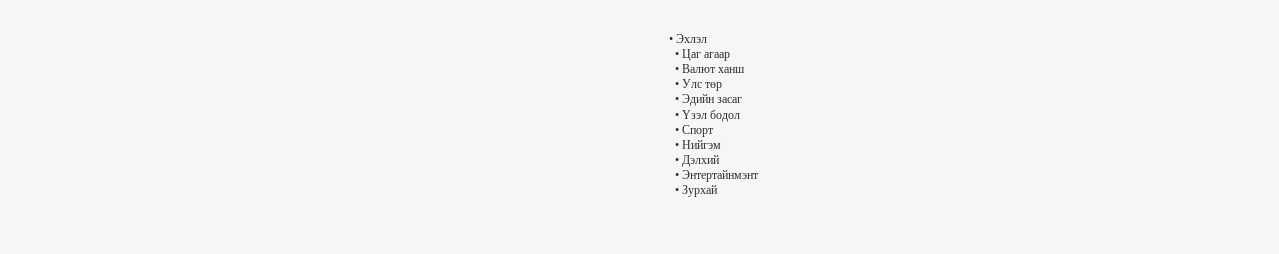• Эхлэл
  • Цаг агаар
  • Валют ханш
  • Улс төр
  • Эдийн засаг
  • Үзэл бодол
  • Спорт
  • Нийгэм
  • Дэлхий
  • Энтертайнмэнт
  • Зурхай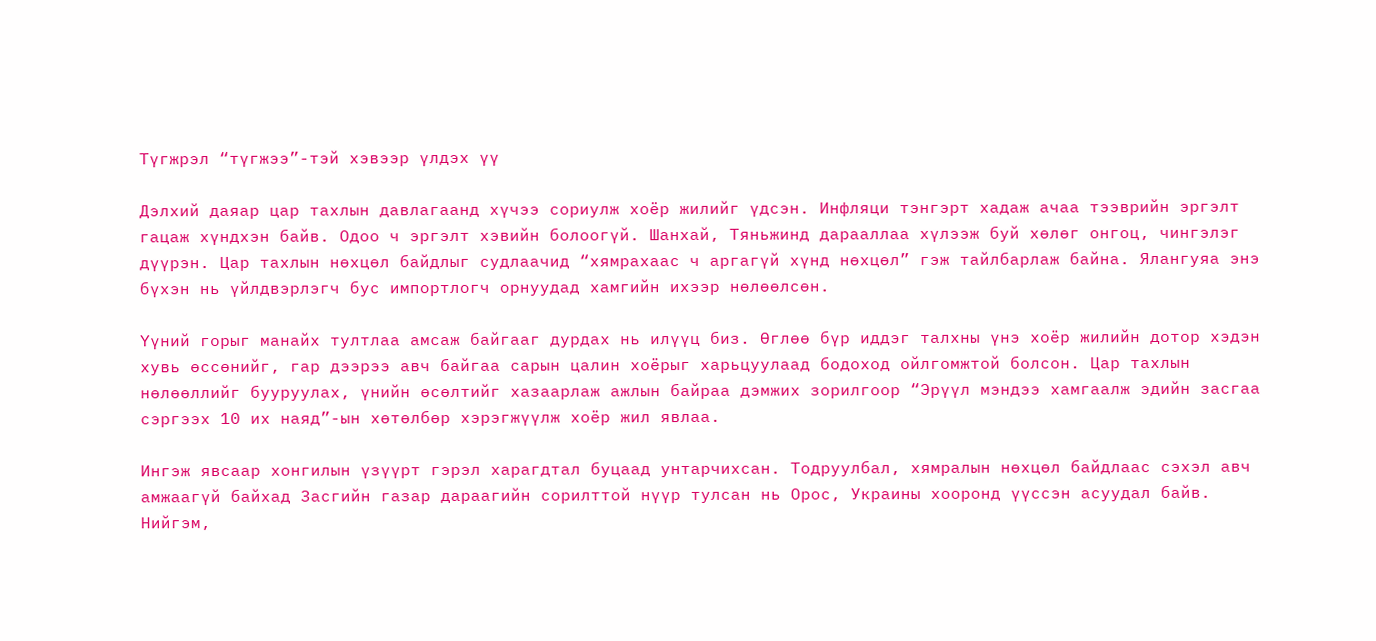Түгжрэл “түгжээ”-тэй хэвээр үлдэх үү

Дэлхий даяар цар тахлын давлагаанд хүчээ сориулж хоёр жилийг үдсэн. Инфляци тэнгэрт хадаж ачаа тээврийн эргэлт гацаж хүндхэн байв. Одоо ч эргэлт хэвийн болоогүй. Шанхай, Тяньжинд дарааллаа хүлээж буй хөлөг онгоц, чингэлэг дүүрэн. Цар тахлын нөхцөл байдлыг судлаачид “хямрахаас ч аргагүй хүнд нөхцөл” гэж тайлбарлаж байна. Ялангуяа энэ бүхэн нь үйлдвэрлэгч бус импортлогч орнуудад хамгийн ихээр нөлөөлсөн.

Үүний горыг манайх тултлаа амсаж байгааг дурдах нь илүүц биз. Өглөө бүр иддэг талхны үнэ хоёр жилийн дотор хэдэн хувь өссөнийг, гар дээрээ авч байгаа сарын цалин хоёрыг харьцуулаад бодоход ойлгомжтой болсон. Цар тахлын нөлөөллийг бууруулах, үнийн өсөлтийг хазаарлаж ажлын байраа дэмжих зорилгоор “Эрүүл мэндээ хамгаалж эдийн засгаа сэргээх 10 их наяд”-ын хөтөлбөр хэрэгжүүлж хоёр жил явлаа.

Ингэж явсаар хонгилын үзүүрт гэрэл харагдтал буцаад унтарчихсан. Тодруулбал, хямралын нөхцөл байдлаас сэхэл авч амжаагүй байхад Засгийн газар дараагийн сорилттой нүүр тулсан нь Орос, Украины хооронд үүссэн асуудал байв.  Нийгэм,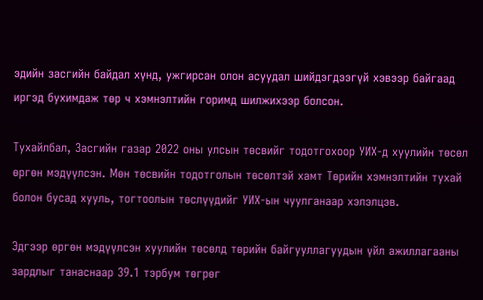эдийн засгийн байдал хүнд, ужгирсан олон асуудал шийдэгдээгүй хэвээр байгаад иргэд бухимдаж төр ч хэмнэлтийн горимд шилжихээр болсон.

Тухайлбал, Засгийн газар 2022 оны улсын төсвийг тодотгохоор УИХ-д хуулийн төсөл өргөн мэдүүлсэн. Мөн төсвийн тодотголын төсөлтэй хамт Төрийн хэмнэлтийн тухай болон бусад хууль, тогтоолын төслүүдийг УИХ-ын чуулганаар хэлэлцэв.

Эдгээр өргөн мэдүүлсэн хуулийн төсөлд төрийн байгууллагуудын үйл ажиллагааны зардлыг танаснаар 39.1 тэрбум төгрөг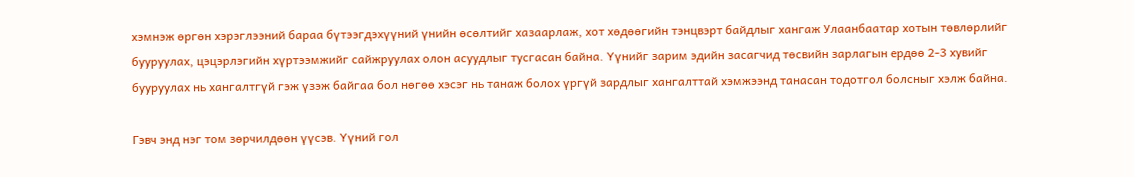хэмнэж өргөн хэрэглээний бараа бүтээгдэхүүний үнийн өсөлтийг хазаарлаж, хот хөдөөгийн тэнцвэрт байдлыг хангаж Улаанбаатар хотын төвлөрлийг бууруулах, цэцэрлэгийн хүртээмжийг сайжруулах олон асуудлыг тусгасан байна. Үүнийг зарим эдийн засагчид төсвийн зарлагын ердөө 2-3 хувийг бууруулах нь хангалтгүй гэж үзэж байгаа бол нөгөө хэсэг нь танаж болох үргүй зардлыг хангалттай хэмжээнд танасан тодотгол болсныг хэлж байна.

Гэвч энд нэг том зөрчилдөөн үүсэв. Үүний гол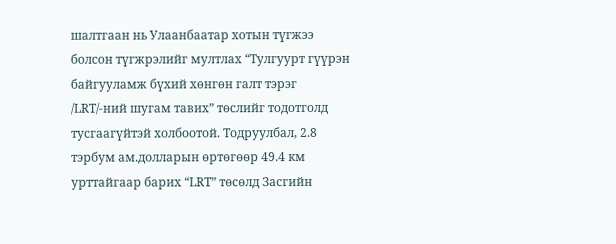шалтгаан нь Улаанбаатар хотын түгжээ болсон түгжрэлийг мултлах “Тулгуурт гүүрэн байгууламж бүхий хөнгөн галт тэрэг /LRT/-ний шугам тавих” төслийг тодотголд тусгаагүйтэй холбоотой. Тодруулбал, 2.8 тэрбум ам.долларын өртөгөөр 49.4 км урттайгаар барих “LRT” төсөлд Засгийн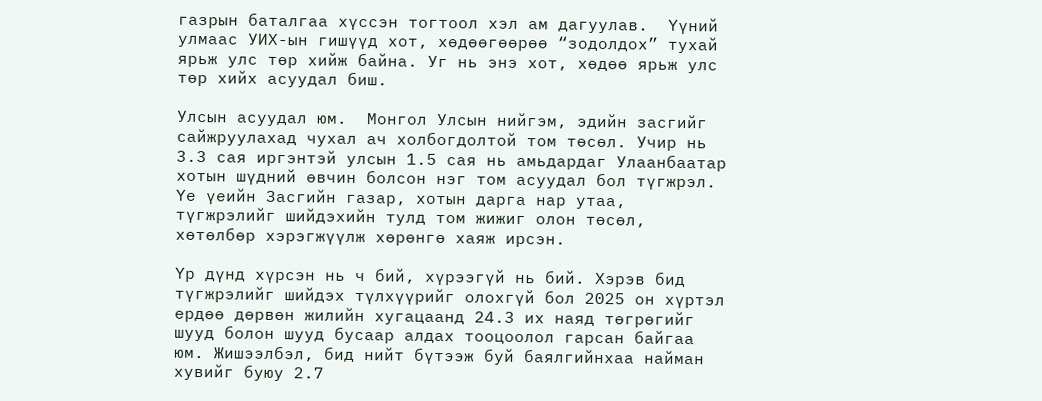газрын баталгаа хүссэн тогтоол хэл ам дагуулав.  Үүний улмаас УИХ-ын гишүүд хот, хөдөөгөөрөө “зодолдох” тухай ярьж улс төр хийж байна. Уг нь энэ хот, хөдөө ярьж улс төр хийх асуудал биш.

Улсын асуудал юм.  Монгол Улсын нийгэм, эдийн засгийг сайжруулахад чухал ач холбогдолтой том төсөл. Учир нь 3.3 сая иргэнтэй улсын 1.5 сая нь амьдардаг Улаанбаатар хотын шүдний өвчин болсон нэг том асуудал бол түгжрэл. Үе үеийн Засгийн газар, хотын дарга нар утаа, түгжрэлийг шийдэхийн тулд том жижиг олон төсөл, хөтөлбөр хэрэгжүүлж хөрөнгө хаяж ирсэн.

Үр дүнд хүрсэн нь ч бий, хүрээгүй нь бий. Хэрэв бид түгжрэлийг шийдэх түлхүүрийг олохгүй бол 2025 он хүртэл ердөө дөрвөн жилийн хугацаанд 24.3 их наяд төгрөгийг шууд болон шууд бусаар алдах тооцоолол гарсан байгаа юм. Жишээлбэл, бид нийт бүтээж буй баялгийнхаа найман хувийг буюу 2.7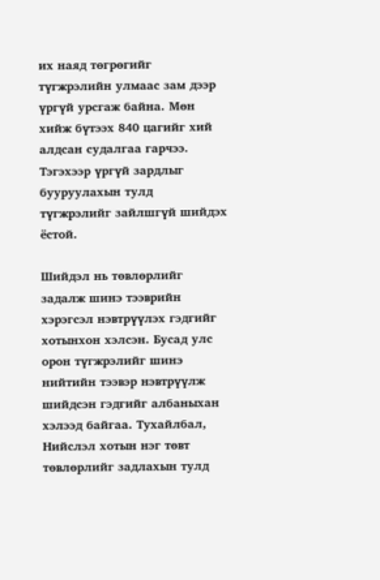их наяд төгрөгийг түгжрэлийн улмаас зам дээр үргүй урсгаж байна. Мөн хийж бүтээх 840 цагийг хий алдсан судалгаа гарчээ. Тэгэхээр үргүй зардлыг бууруулахын тулд түгжрэлийг зайлшгүй шийдэх ёстой.

Шийдэл нь төвлөрлийг задалж шинэ тээврийн хэрэгсэл нэвтрүүлэх гэдгийг хотынхон хэлсэн. Бусад улс орон түгжрэлийг шинэ нийтийн тээвэр нэвтрүүлж шийдсэн гэдгийг албаныхан хэлээд байгаа. Тухайлбал, Нийслэл хотын нэг төвт төвлөрлийг задлахын тулд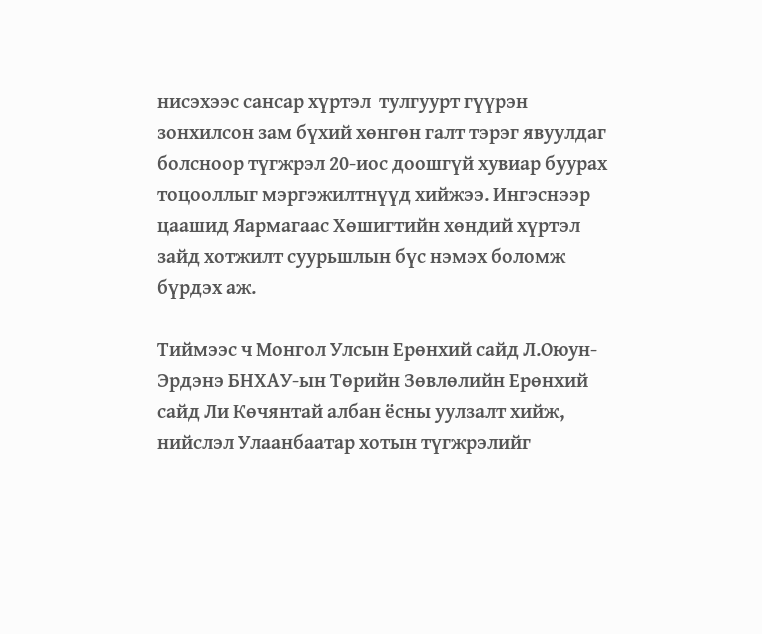нисэхээс сансар хүртэл  тулгуурт гүүрэн зонхилсон зам бүхий хөнгөн галт тэрэг явуулдаг болсноор түгжрэл 20-иос доошгүй хувиар буурах тоцооллыг мэргэжилтнүүд хийжээ. Ингэснээр цаашид Яармагаас Хөшигтийн хөндий хүртэл зайд хотжилт суурьшлын бүс нэмэх боломж бүрдэх аж.

Тиймээс ч Монгол Улсын Ерөнхий сайд Л.Оюун-Эрдэнэ БНХАУ-ын Төрийн Зөвлөлийн Ерөнхий сайд Ли Көчянтай албан ёсны уулзалт хийж, нийслэл Улаанбаатар хотын түгжрэлийг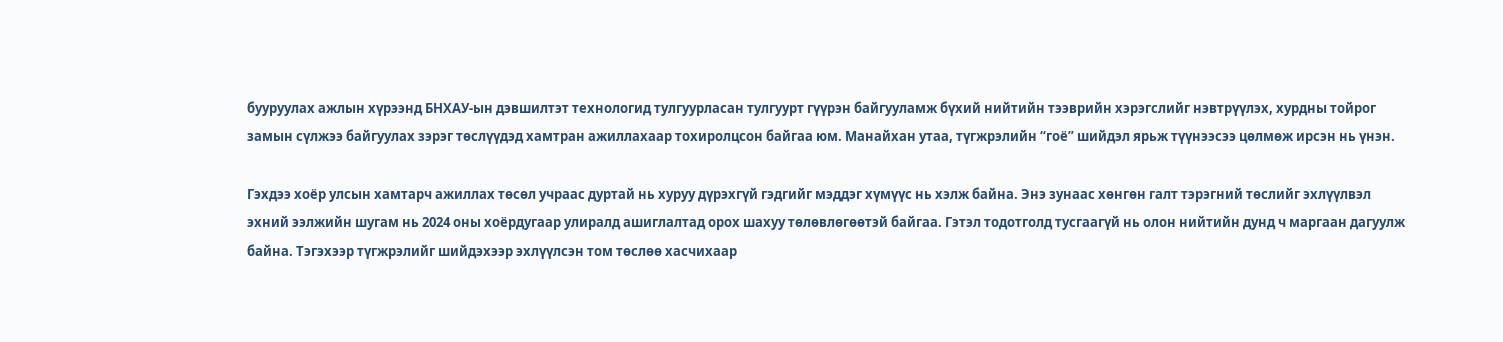бууруулах ажлын хүрээнд БНХАУ-ын дэвшилтэт технологид тулгуурласан тулгуурт гүүрэн байгууламж бүхий нийтийн тээврийн хэрэгслийг нэвтрүүлэх, хурдны тойрог замын сүлжээ байгуулах зэрэг төслүүдэд хамтран ажиллахаар тохиролцсон байгаа юм. Манайхан утаа, түгжрэлийн “гоё” шийдэл ярьж түүнээсээ цөлмөж ирсэн нь үнэн.

Гэхдээ хоёр улсын хамтарч ажиллах төсөл учраас дуртай нь хуруу дүрэхгүй гэдгийг мэддэг хүмүүс нь хэлж байна. Энэ зунаас хөнгөн галт тэрэгний төслийг эхлүүлвэл эхний ээлжийн шугам нь 2024 оны хоёрдугаар улиралд ашиглалтад орох шахуу төлөвлөгөөтэй байгаа. Гэтэл тодотголд тусгаагүй нь олон нийтийн дунд ч маргаан дагуулж байна. Тэгэхээр түгжрэлийг шийдэхээр эхлүүлсэн том төслөө хасчихаар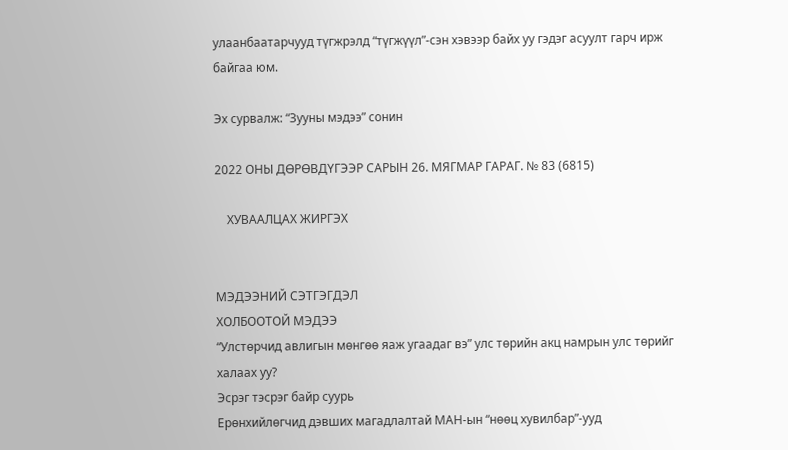улаанбаатарчууд түгжрэлд “түгжүүл”-сэн хэвээр байх уу гэдэг асуулт гарч ирж байгаа юм.

Эх сурвалж: “Зууны мэдээ” сонин

2022 ОНЫ ДӨРӨВДҮГЭЭР САРЫН 26. МЯГМАР ГАРАГ. № 83 (6815)

    ХУВААЛЦАХ ЖИРГЭХ


МЭДЭЭНИЙ СЭТГЭГДЭЛ
ХОЛБООТОЙ МЭДЭЭ
“Улстөрчид авлигын мөнгөө яаж угаадаг вэ” улс төрийн акц намрын улс төрийг халаах уу?
Эсрэг тэсрэг байр суурь
Ерөнхийлөгчид дэвших магадлалтай МАН-ын “нөөц хувилбар”-ууд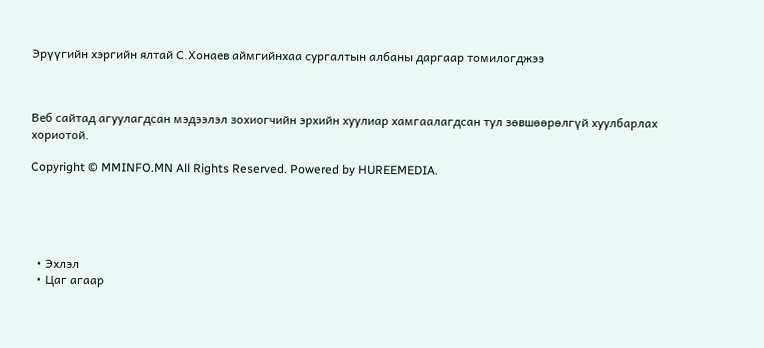Эрүүгийн хэргийн ялтай С.Хонаев аймгийнхаа сургалтын албаны даргаар томилогджээ



Веб сайтад агуулагдсан мэдээлэл зохиогчийн эрхийн хуулиар хамгаалагдсан тул зөвшөөрөлгүй хуулбарлах хориотой.

Copyright © MMINFO.MN All Rights Reserved. Powered by HUREEMEDIA.





  • Эхлэл
  • Цаг агаар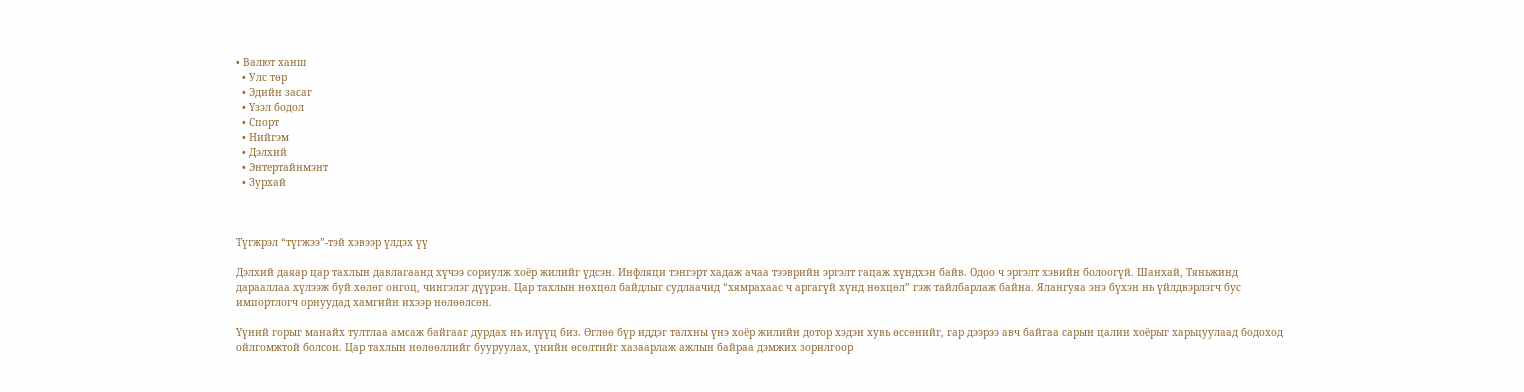• Валют ханш
  • Улс төр
  • Эдийн засаг
  • Үзэл бодол
  • Спорт
  • Нийгэм
  • Дэлхий
  • Энтертайнмэнт
  • Зурхай



Түгжрэл “түгжээ”-тэй хэвээр үлдэх үү

Дэлхий даяар цар тахлын давлагаанд хүчээ сориулж хоёр жилийг үдсэн. Инфляци тэнгэрт хадаж ачаа тээврийн эргэлт гацаж хүндхэн байв. Одоо ч эргэлт хэвийн болоогүй. Шанхай, Тяньжинд дарааллаа хүлээж буй хөлөг онгоц, чингэлэг дүүрэн. Цар тахлын нөхцөл байдлыг судлаачид “хямрахаас ч аргагүй хүнд нөхцөл” гэж тайлбарлаж байна. Ялангуяа энэ бүхэн нь үйлдвэрлэгч бус импортлогч орнуудад хамгийн ихээр нөлөөлсөн.

Үүний горыг манайх тултлаа амсаж байгааг дурдах нь илүүц биз. Өглөө бүр иддэг талхны үнэ хоёр жилийн дотор хэдэн хувь өссөнийг, гар дээрээ авч байгаа сарын цалин хоёрыг харьцуулаад бодоход ойлгомжтой болсон. Цар тахлын нөлөөллийг бууруулах, үнийн өсөлтийг хазаарлаж ажлын байраа дэмжих зорилгоор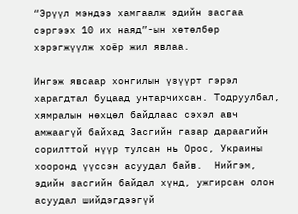“Эрүүл мэндээ хамгаалж эдийн засгаа сэргээх 10 их наяд”-ын хөтөлбөр хэрэгжүүлж хоёр жил явлаа.

Ингэж явсаар хонгилын үзүүрт гэрэл харагдтал буцаад унтарчихсан. Тодруулбал, хямралын нөхцөл байдлаас сэхэл авч амжаагүй байхад Засгийн газар дараагийн сорилттой нүүр тулсан нь Орос, Украины хооронд үүссэн асуудал байв.  Нийгэм, эдийн засгийн байдал хүнд, ужгирсан олон асуудал шийдэгдээгүй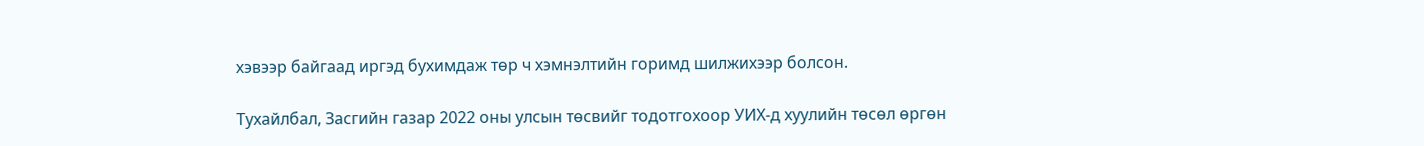хэвээр байгаад иргэд бухимдаж төр ч хэмнэлтийн горимд шилжихээр болсон.

Тухайлбал, Засгийн газар 2022 оны улсын төсвийг тодотгохоор УИХ-д хуулийн төсөл өргөн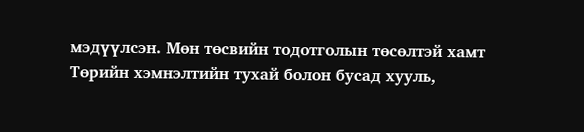мэдүүлсэн. Мөн төсвийн тодотголын төсөлтэй хамт Төрийн хэмнэлтийн тухай болон бусад хууль,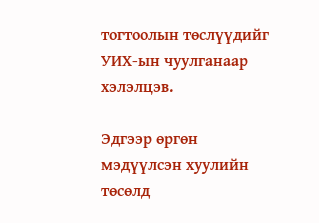тогтоолын төслүүдийг УИХ-ын чуулганаар хэлэлцэв.

Эдгээр өргөн мэдүүлсэн хуулийн төсөлд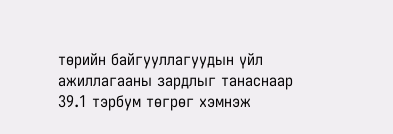төрийн байгууллагуудын үйл ажиллагааны зардлыг танаснаар 39.1 тэрбум төгрөг хэмнэж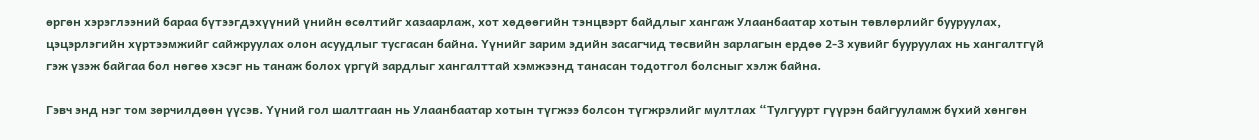өргөн хэрэглээний бараа бүтээгдэхүүний үнийн өсөлтийг хазаарлаж, хот хөдөөгийн тэнцвэрт байдлыг хангаж Улаанбаатар хотын төвлөрлийг бууруулах, цэцэрлэгийн хүртээмжийг сайжруулах олон асуудлыг тусгасан байна. Үүнийг зарим эдийн засагчид төсвийн зарлагын ердөө 2-3 хувийг бууруулах нь хангалтгүй гэж үзэж байгаа бол нөгөө хэсэг нь танаж болох үргүй зардлыг хангалттай хэмжээнд танасан тодотгол болсныг хэлж байна.

Гэвч энд нэг том зөрчилдөөн үүсэв. Үүний гол шалтгаан нь Улаанбаатар хотын түгжээ болсон түгжрэлийг мултлах “Тулгуурт гүүрэн байгууламж бүхий хөнгөн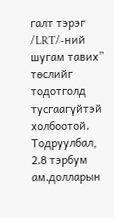галт тэрэг /LRT/-ний шугам тавих” төслийг тодотголд тусгаагүйтэй холбоотой. Тодруулбал, 2.8 тэрбум ам.долларын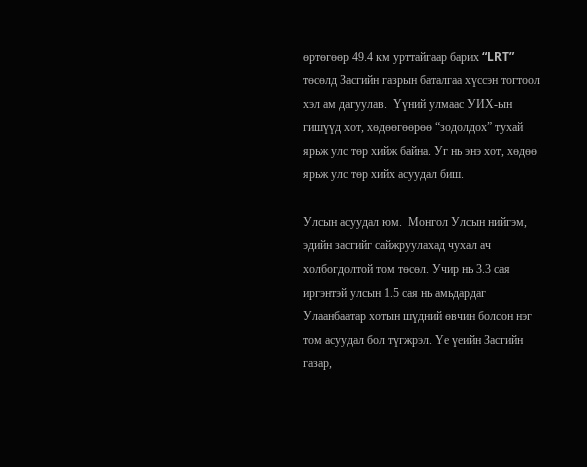өртөгөөр 49.4 км урттайгаар барих “LRT” төсөлд Засгийн газрын баталгаа хүссэн тогтоол хэл ам дагуулав.  Үүний улмаас УИХ-ын гишүүд хот, хөдөөгөөрөө “зодолдох” тухай ярьж улс төр хийж байна. Уг нь энэ хот, хөдөө ярьж улс төр хийх асуудал биш.

Улсын асуудал юм.  Монгол Улсын нийгэм, эдийн засгийг сайжруулахад чухал ач холбогдолтой том төсөл. Учир нь 3.3 сая иргэнтэй улсын 1.5 сая нь амьдардаг Улаанбаатар хотын шүдний өвчин болсон нэг том асуудал бол түгжрэл. Үе үеийн Засгийн газар,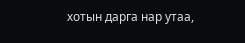хотын дарга нар утаа,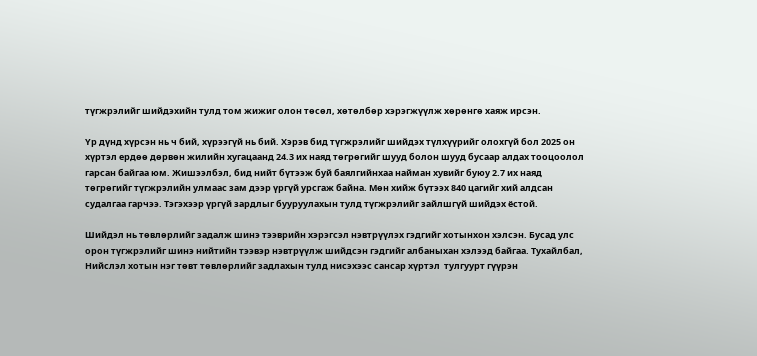түгжрэлийг шийдэхийн тулд том жижиг олон төсөл, хөтөлбөр хэрэгжүүлж хөрөнгө хаяж ирсэн.

Үр дүнд хүрсэн нь ч бий, хүрээгүй нь бий. Хэрэв бид түгжрэлийг шийдэх түлхүүрийг олохгүй бол 2025 он хүртэл ердөө дөрвөн жилийн хугацаанд 24.3 их наяд төгрөгийг шууд болон шууд бусаар алдах тооцоолол гарсан байгаа юм. Жишээлбэл, бид нийт бүтээж буй баялгийнхаа найман хувийг буюу 2.7 их наяд төгрөгийг түгжрэлийн улмаас зам дээр үргүй урсгаж байна. Мөн хийж бүтээх 840 цагийг хий алдсан судалгаа гарчээ. Тэгэхээр үргүй зардлыг бууруулахын тулд түгжрэлийг зайлшгүй шийдэх ёстой.

Шийдэл нь төвлөрлийг задалж шинэ тээврийн хэрэгсэл нэвтрүүлэх гэдгийг хотынхон хэлсэн. Бусад улс орон түгжрэлийг шинэ нийтийн тээвэр нэвтрүүлж шийдсэн гэдгийг албаныхан хэлээд байгаа. Тухайлбал, Нийслэл хотын нэг төвт төвлөрлийг задлахын тулд нисэхээс сансар хүртэл  тулгуурт гүүрэн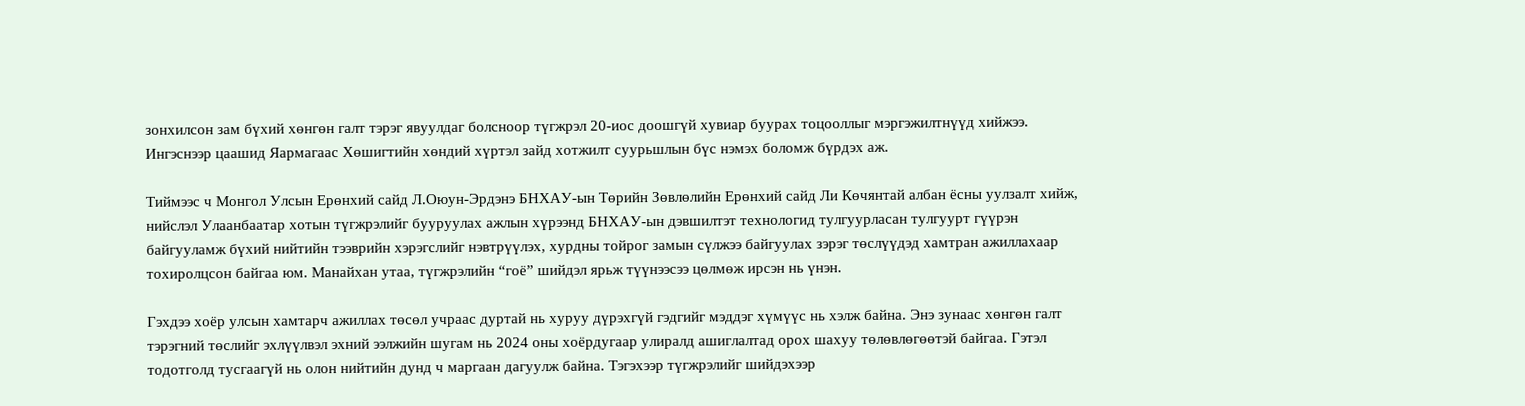зонхилсон зам бүхий хөнгөн галт тэрэг явуулдаг болсноор түгжрэл 20-иос доошгүй хувиар буурах тоцооллыг мэргэжилтнүүд хийжээ. Ингэснээр цаашид Яармагаас Хөшигтийн хөндий хүртэл зайд хотжилт суурьшлын бүс нэмэх боломж бүрдэх аж.

Тиймээс ч Монгол Улсын Ерөнхий сайд Л.Оюун-Эрдэнэ БНХАУ-ын Төрийн Зөвлөлийн Ерөнхий сайд Ли Көчянтай албан ёсны уулзалт хийж, нийслэл Улаанбаатар хотын түгжрэлийг бууруулах ажлын хүрээнд БНХАУ-ын дэвшилтэт технологид тулгуурласан тулгуурт гүүрэн байгууламж бүхий нийтийн тээврийн хэрэгслийг нэвтрүүлэх, хурдны тойрог замын сүлжээ байгуулах зэрэг төслүүдэд хамтран ажиллахаар тохиролцсон байгаа юм. Манайхан утаа, түгжрэлийн “гоё” шийдэл ярьж түүнээсээ цөлмөж ирсэн нь үнэн.

Гэхдээ хоёр улсын хамтарч ажиллах төсөл учраас дуртай нь хуруу дүрэхгүй гэдгийг мэддэг хүмүүс нь хэлж байна. Энэ зунаас хөнгөн галт тэрэгний төслийг эхлүүлвэл эхний ээлжийн шугам нь 2024 оны хоёрдугаар улиралд ашиглалтад орох шахуу төлөвлөгөөтэй байгаа. Гэтэл тодотголд тусгаагүй нь олон нийтийн дунд ч маргаан дагуулж байна. Тэгэхээр түгжрэлийг шийдэхээр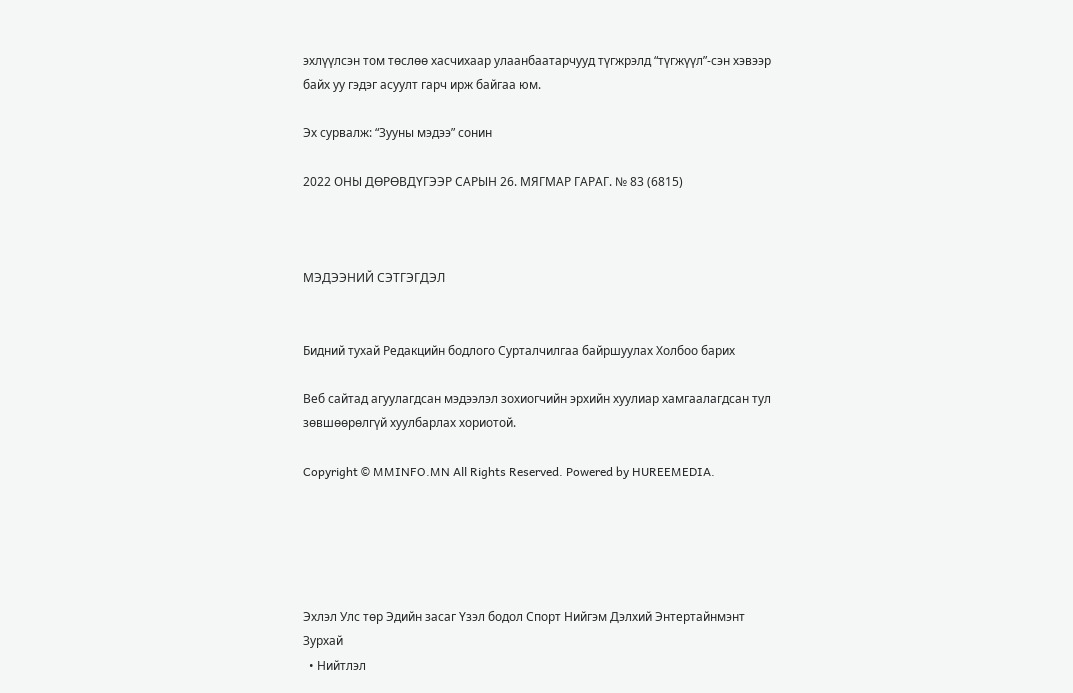эхлүүлсэн том төслөө хасчихаар улаанбаатарчууд түгжрэлд “түгжүүл”-сэн хэвээр байх уу гэдэг асуулт гарч ирж байгаа юм.

Эх сурвалж: “Зууны мэдээ” сонин

2022 ОНЫ ДӨРӨВДҮГЭЭР САРЫН 26. МЯГМАР ГАРАГ. № 83 (6815)



МЭДЭЭНИЙ СЭТГЭГДЭЛ


Бидний тухай Редакцийн бодлого Сурталчилгаа байршуулах Холбоо барих

Веб сайтад агуулагдсан мэдээлэл зохиогчийн эрхийн хуулиар хамгаалагдсан тул зөвшөөрөлгүй хуулбарлах хориотой.

Copyright © MMINFO.MN All Rights Reserved. Powered by HUREEMEDIA.





Эхлэл Улс төр Эдийн засаг Үзэл бодол Спорт Нийгэм Дэлхий Энтертайнмэнт Зурхай
  • Нийтлэл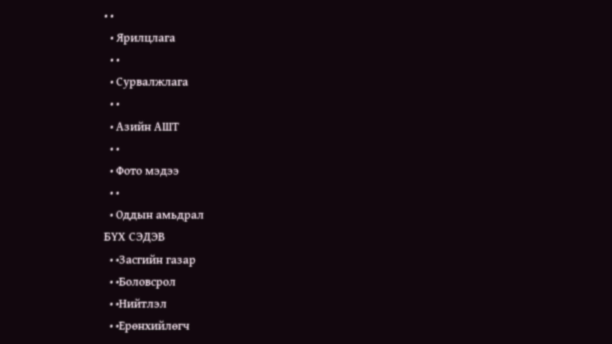• •
  • Ярилцлага
  • •
  • Сурвалжлага
  • •
  • Азийн АШТ
  • •
  • Фото мэдээ
  • •
  • Оддын амьдрал
БҮХ СЭДЭВ
  • •Засгийн газар
  • •Боловсрол
  • •Нийтлэл
  • •Ерөнхийлөгч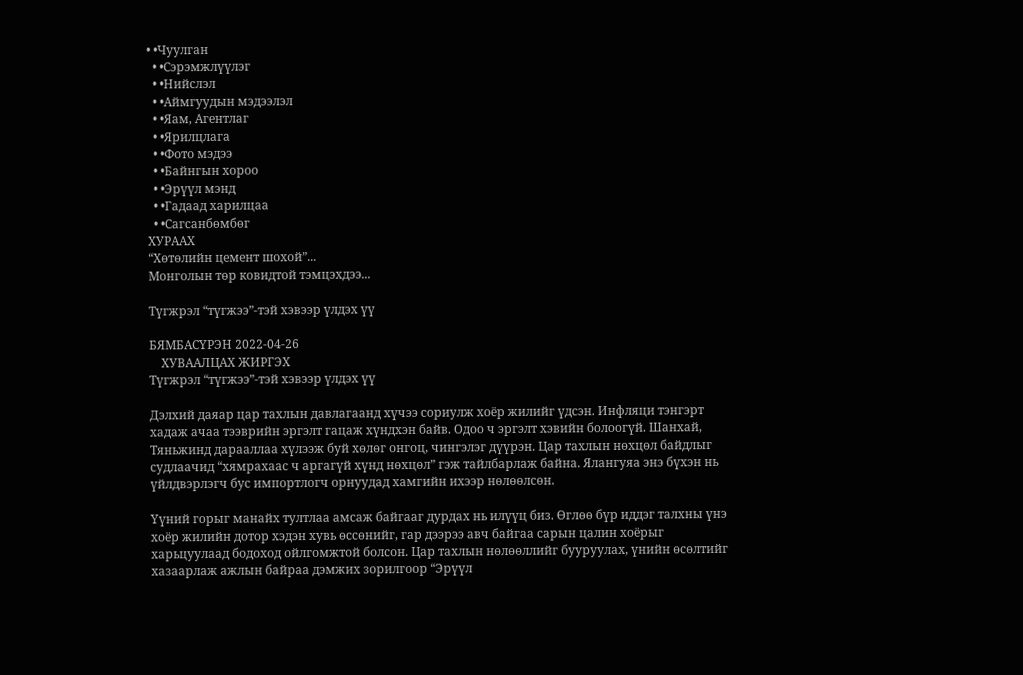• •Чуулган
  • •Сэрэмжлүүлэг
  • •Нийслэл
  • •Аймгуудын мэдээлэл
  • •Яам, Агентлаг
  • •Ярилцлага
  • •Фото мэдээ
  • •Байнгын хороо
  • •Эрүүл мэнд
  • •Гадаад харилцаа
  • •Сагсанбөмбөг
ХУРААХ
“Хөтөлийн цемент шохой”...
Монголын төр ковидтой тэмцэхдээ...

Түгжрэл “түгжээ”-тэй хэвээр үлдэх үү

БЯМБАСҮРЭН 2022-04-26
    ХУВААЛЦАХ ЖИРГЭХ
Түгжрэл “түгжээ”-тэй хэвээр үлдэх үү

Дэлхий даяар цар тахлын давлагаанд хүчээ сориулж хоёр жилийг үдсэн. Инфляци тэнгэрт хадаж ачаа тээврийн эргэлт гацаж хүндхэн байв. Одоо ч эргэлт хэвийн болоогүй. Шанхай, Тяньжинд дарааллаа хүлээж буй хөлөг онгоц, чингэлэг дүүрэн. Цар тахлын нөхцөл байдлыг судлаачид “хямрахаас ч аргагүй хүнд нөхцөл” гэж тайлбарлаж байна. Ялангуяа энэ бүхэн нь үйлдвэрлэгч бус импортлогч орнуудад хамгийн ихээр нөлөөлсөн.

Үүний горыг манайх тултлаа амсаж байгааг дурдах нь илүүц биз. Өглөө бүр иддэг талхны үнэ хоёр жилийн дотор хэдэн хувь өссөнийг, гар дээрээ авч байгаа сарын цалин хоёрыг харьцуулаад бодоход ойлгомжтой болсон. Цар тахлын нөлөөллийг бууруулах, үнийн өсөлтийг хазаарлаж ажлын байраа дэмжих зорилгоор “Эрүүл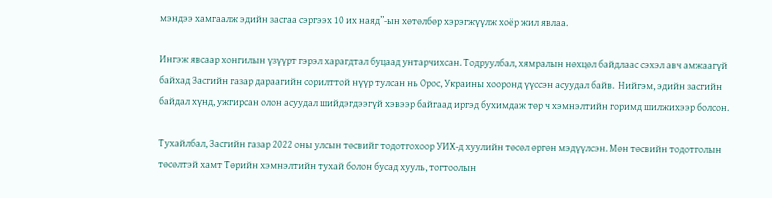мэндээ хамгаалж эдийн засгаа сэргээх 10 их наяд”-ын хөтөлбөр хэрэгжүүлж хоёр жил явлаа.

Ингэж явсаар хонгилын үзүүрт гэрэл харагдтал буцаад унтарчихсан. Тодруулбал, хямралын нөхцөл байдлаас сэхэл авч амжаагүй байхад Засгийн газар дараагийн сорилттой нүүр тулсан нь Орос, Украины хооронд үүссэн асуудал байв.  Нийгэм, эдийн засгийн байдал хүнд, ужгирсан олон асуудал шийдэгдээгүй хэвээр байгаад иргэд бухимдаж төр ч хэмнэлтийн горимд шилжихээр болсон.

Тухайлбал, Засгийн газар 2022 оны улсын төсвийг тодотгохоор УИХ-д хуулийн төсөл өргөн мэдүүлсэн. Мөн төсвийн тодотголын төсөлтэй хамт Төрийн хэмнэлтийн тухай болон бусад хууль, тогтоолын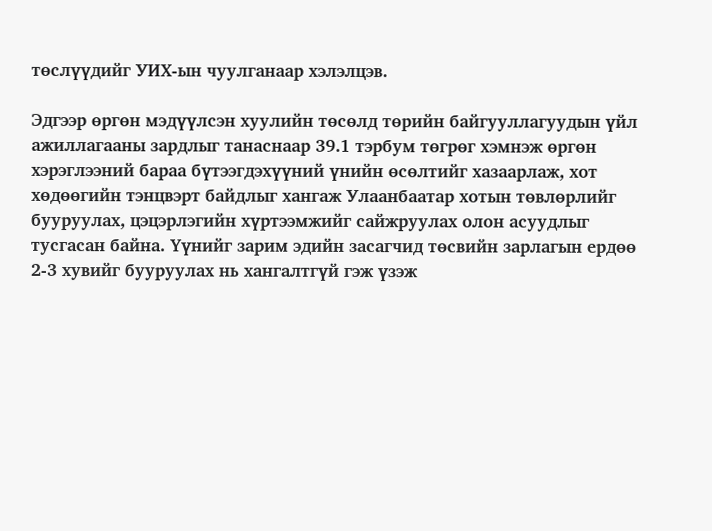төслүүдийг УИХ-ын чуулганаар хэлэлцэв.

Эдгээр өргөн мэдүүлсэн хуулийн төсөлд төрийн байгууллагуудын үйл ажиллагааны зардлыг танаснаар 39.1 тэрбум төгрөг хэмнэж өргөн хэрэглээний бараа бүтээгдэхүүний үнийн өсөлтийг хазаарлаж, хот хөдөөгийн тэнцвэрт байдлыг хангаж Улаанбаатар хотын төвлөрлийг бууруулах, цэцэрлэгийн хүртээмжийг сайжруулах олон асуудлыг тусгасан байна. Үүнийг зарим эдийн засагчид төсвийн зарлагын ердөө 2-3 хувийг бууруулах нь хангалтгүй гэж үзэж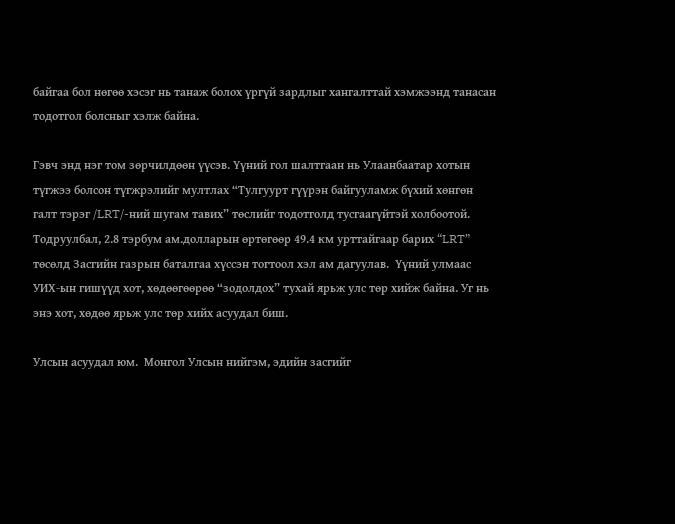байгаа бол нөгөө хэсэг нь танаж болох үргүй зардлыг хангалттай хэмжээнд танасан тодотгол болсныг хэлж байна.

Гэвч энд нэг том зөрчилдөөн үүсэв. Үүний гол шалтгаан нь Улаанбаатар хотын түгжээ болсон түгжрэлийг мултлах “Тулгуурт гүүрэн байгууламж бүхий хөнгөн галт тэрэг /LRT/-ний шугам тавих” төслийг тодотголд тусгаагүйтэй холбоотой. Тодруулбал, 2.8 тэрбум ам.долларын өртөгөөр 49.4 км урттайгаар барих “LRT” төсөлд Засгийн газрын баталгаа хүссэн тогтоол хэл ам дагуулав.  Үүний улмаас УИХ-ын гишүүд хот, хөдөөгөөрөө “зодолдох” тухай ярьж улс төр хийж байна. Уг нь энэ хот, хөдөө ярьж улс төр хийх асуудал биш.

Улсын асуудал юм.  Монгол Улсын нийгэм, эдийн засгийг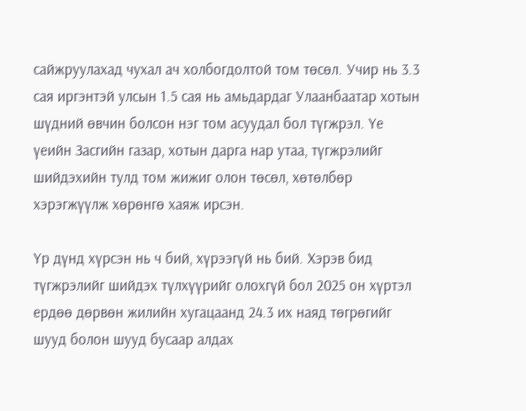сайжруулахад чухал ач холбогдолтой том төсөл. Учир нь 3.3 сая иргэнтэй улсын 1.5 сая нь амьдардаг Улаанбаатар хотын шүдний өвчин болсон нэг том асуудал бол түгжрэл. Үе үеийн Засгийн газар, хотын дарга нар утаа, түгжрэлийг шийдэхийн тулд том жижиг олон төсөл, хөтөлбөр хэрэгжүүлж хөрөнгө хаяж ирсэн.

Үр дүнд хүрсэн нь ч бий, хүрээгүй нь бий. Хэрэв бид түгжрэлийг шийдэх түлхүүрийг олохгүй бол 2025 он хүртэл ердөө дөрвөн жилийн хугацаанд 24.3 их наяд төгрөгийг шууд болон шууд бусаар алдах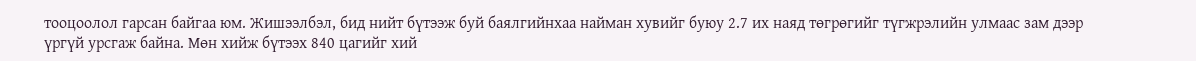тооцоолол гарсан байгаа юм. Жишээлбэл, бид нийт бүтээж буй баялгийнхаа найман хувийг буюу 2.7 их наяд төгрөгийг түгжрэлийн улмаас зам дээр үргүй урсгаж байна. Мөн хийж бүтээх 840 цагийг хий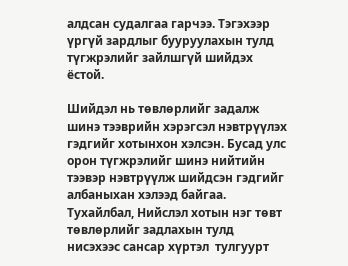алдсан судалгаа гарчээ. Тэгэхээр үргүй зардлыг бууруулахын тулд түгжрэлийг зайлшгүй шийдэх ёстой.

Шийдэл нь төвлөрлийг задалж шинэ тээврийн хэрэгсэл нэвтрүүлэх гэдгийг хотынхон хэлсэн. Бусад улс орон түгжрэлийг шинэ нийтийн тээвэр нэвтрүүлж шийдсэн гэдгийг албаныхан хэлээд байгаа. Тухайлбал, Нийслэл хотын нэг төвт төвлөрлийг задлахын тулд нисэхээс сансар хүртэл  тулгуурт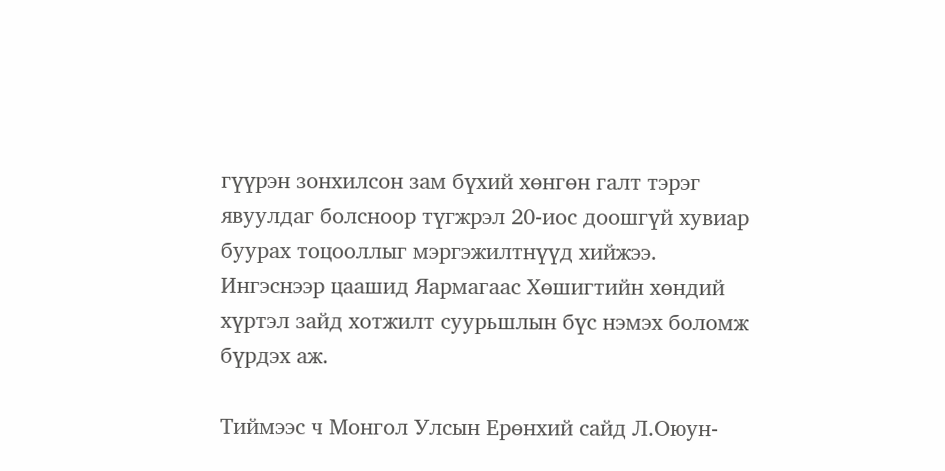гүүрэн зонхилсон зам бүхий хөнгөн галт тэрэг явуулдаг болсноор түгжрэл 20-иос доошгүй хувиар буурах тоцооллыг мэргэжилтнүүд хийжээ. Ингэснээр цаашид Яармагаас Хөшигтийн хөндий хүртэл зайд хотжилт суурьшлын бүс нэмэх боломж бүрдэх аж.

Тиймээс ч Монгол Улсын Ерөнхий сайд Л.Оюун-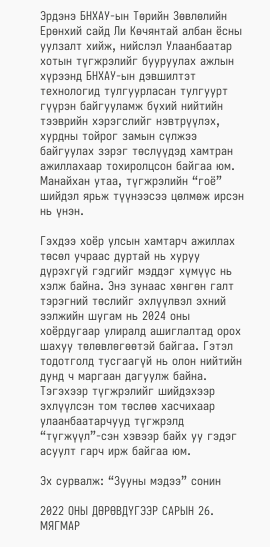Эрдэнэ БНХАУ-ын Төрийн Зөвлөлийн Ерөнхий сайд Ли Көчянтай албан ёсны уулзалт хийж, нийслэл Улаанбаатар хотын түгжрэлийг бууруулах ажлын хүрээнд БНХАУ-ын дэвшилтэт технологид тулгуурласан тулгуурт гүүрэн байгууламж бүхий нийтийн тээврийн хэрэгслийг нэвтрүүлэх, хурдны тойрог замын сүлжээ байгуулах зэрэг төслүүдэд хамтран ажиллахаар тохиролцсон байгаа юм. Манайхан утаа, түгжрэлийн “гоё” шийдэл ярьж түүнээсээ цөлмөж ирсэн нь үнэн.

Гэхдээ хоёр улсын хамтарч ажиллах төсөл учраас дуртай нь хуруу дүрэхгүй гэдгийг мэддэг хүмүүс нь хэлж байна. Энэ зунаас хөнгөн галт тэрэгний төслийг эхлүүлвэл эхний ээлжийн шугам нь 2024 оны хоёрдугаар улиралд ашиглалтад орох шахуу төлөвлөгөөтэй байгаа. Гэтэл тодотголд тусгаагүй нь олон нийтийн дунд ч маргаан дагуулж байна. Тэгэхээр түгжрэлийг шийдэхээр эхлүүлсэн том төслөө хасчихаар улаанбаатарчууд түгжрэлд “түгжүүл”-сэн хэвээр байх уу гэдэг асуулт гарч ирж байгаа юм.

Эх сурвалж: “Зууны мэдээ” сонин

2022 ОНЫ ДӨРӨВДҮГЭЭР САРЫН 26. МЯГМАР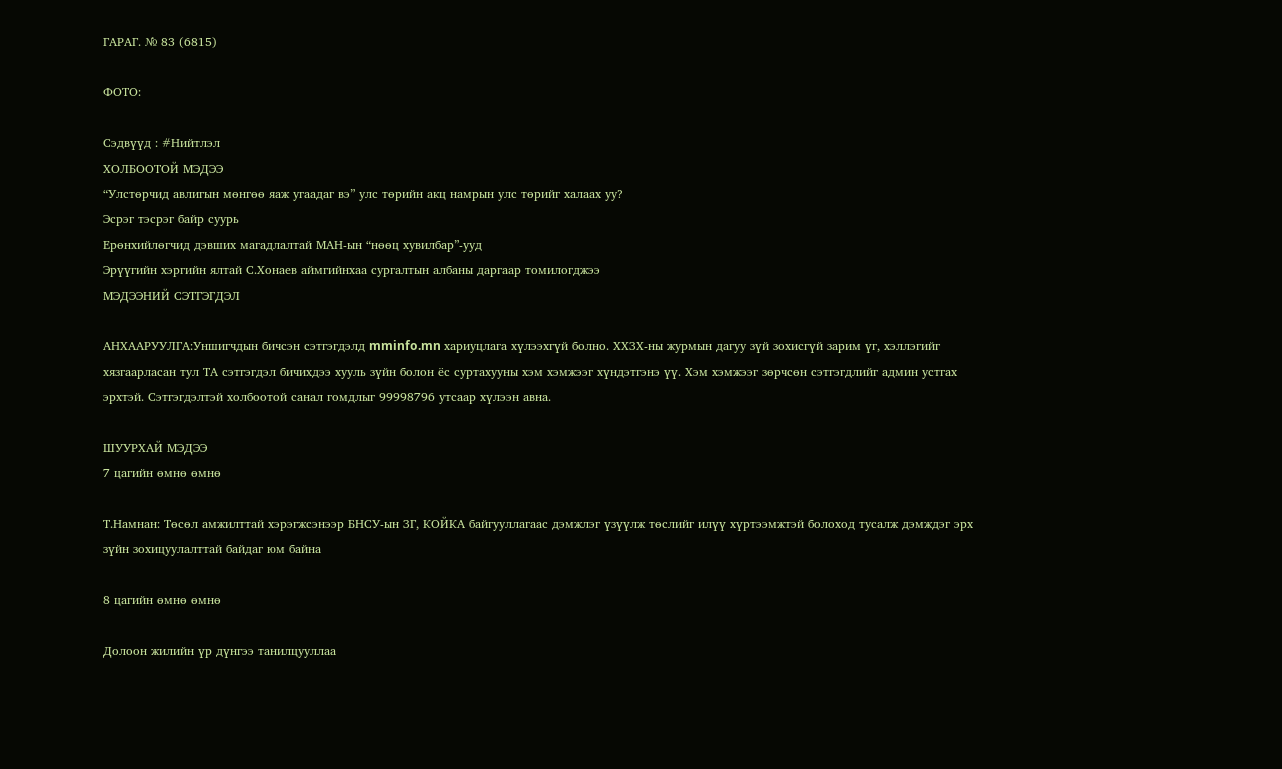ГАРАГ. № 83 (6815)

ФОТО:

Сэдвүүд : #Нийтлэл
ХОЛБООТОЙ МЭДЭЭ
“Улстөрчид авлигын мөнгөө яаж угаадаг вэ” улс төрийн акц намрын улс төрийг халаах уу?
Эсрэг тэсрэг байр суурь
Ерөнхийлөгчид дэвших магадлалтай МАН-ын “нөөц хувилбар”-ууд
Эрүүгийн хэргийн ялтай С.Хонаев аймгийнхаа сургалтын албаны даргаар томилогджээ
МЭДЭЭНИЙ СЭТГЭГДЭЛ

АНХААРУУЛГА:Уншигчдын бичсэн сэтгэгдэлд mminfo.mn хариуцлага хүлээхгүй болно. ХХЗХ-ны журмын дагуу зүй зохисгүй зарим үг, хэллэгийг хязгаарласан тул ТА сэтгэгдэл бичихдээ хууль зүйн болон ёс суртахууны хэм хэмжээг хүндэтгэнэ үү. Хэм хэмжээг зөрчсөн сэтгэгдлийг админ устгах эрхтэй. Сэтгэгдэлтэй холбоотой санал гомдлыг 99998796 утсаар хүлээн авна.

ШУУРХАЙ МЭДЭЭ
7 цагийн өмнө өмнө

Т.Намнан: Төсөл амжилттай хэрэгжсэнээр БНСУ-ын ЗГ, КОЙКА байгууллагаас дэмжлэг үзүүлж төслийг илүү хүртээмжтэй болоход тусалж дэмждэг эрх зүйн зохицуулалттай байдаг юм байна

8 цагийн өмнө өмнө

Долоон жилийн үр дүнгээ танилцууллаа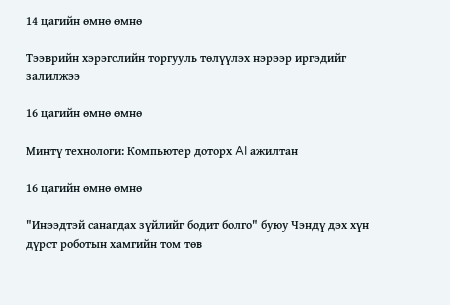14 цагийн өмнө өмнө

Тээврийн хэрэгслийн торгууль төлүүлэх нэрээр иргэдийг залилжээ

16 цагийн өмнө өмнө

Минтү технологи: Компьютер доторх AI ажилтан

16 цагийн өмнө өмнө

"Инээдтэй санагдах зүйлийг бодит болго" буюу Чэндү дэх хүн дүрст роботын хамгийн том төв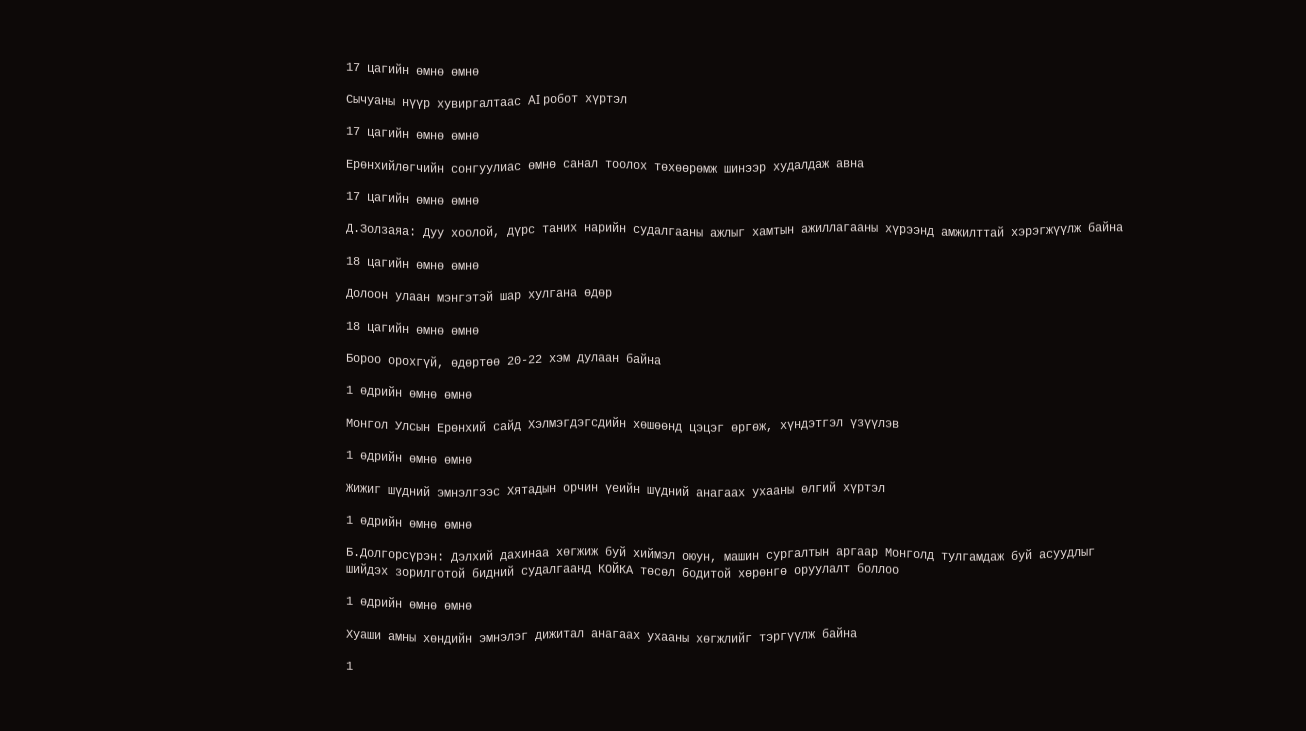17 цагийн өмнө өмнө

Сычуаны нүүр хувиргалтаас AI робот хүртэл

17 цагийн өмнө өмнө

Ерөнхийлөгчийн сонгуулиас өмнө санал тоолох төхөөрөмж шинээр худалдаж авна

17 цагийн өмнө өмнө

Д.Золзаяа: Дуу хоолой, дүрс таних нарийн судалгааны ажлыг хамтын ажиллагааны хүрээнд амжилттай хэрэгжүүлж байна

18 цагийн өмнө өмнө

Долоон улаан мэнгэтэй шар хулгана өдөр

18 цагийн өмнө өмнө

Бороо орохгүй, өдөртөө 20-22 хэм дулаан байна

1 өдрийн өмнө өмнө

Монгол Улсын Ерөнхий сайд Хэлмэгдэгсдийн хөшөөнд цэцэг өргөж, хүндэтгэл үзүүлэв

1 өдрийн өмнө өмнө

Жижиг шүдний эмнэлгээс Хятадын орчин үеийн шүдний анагаах ухааны өлгий хүртэл

1 өдрийн өмнө өмнө

Б.Долгорсүрэн: Дэлхий дахинаа хөгжиж буй хиймэл оюун, машин сургалтын аргаар Монголд тулгамдаж буй асуудлыг шийдэх зорилготой бидний судалгаанд КОЙКА төсөл бодитой хөрөнгө оруулалт боллоо

1 өдрийн өмнө өмнө

Хуаши амны хөндийн эмнэлэг дижитал анагаах ухааны хөгжлийг тэргүүлж байна

1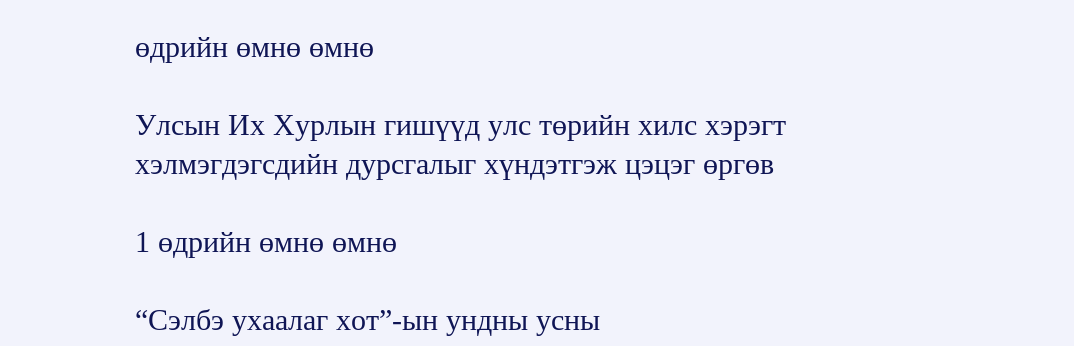өдрийн өмнө өмнө

Улсын Их Хурлын гишүүд улс төрийн хилс хэрэгт хэлмэгдэгсдийн дурсгалыг хүндэтгэж цэцэг өргөв

1 өдрийн өмнө өмнө

“Сэлбэ ухаалаг хот”-ын ундны усны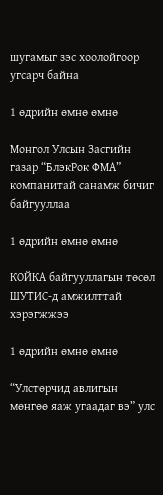шугамыг зэс хоолойгоор угсарч байна

1 өдрийн өмнө өмнө

Монгол Улсын Засгийн газар “БлэкРок ФМА” компанитай санамж бичиг байгууллаа

1 өдрийн өмнө өмнө

КОЙКА байгууллагын төсөл ШУТИС-д амжилттай хэрэгжжээ

1 өдрийн өмнө өмнө

“Улстөрчид авлигын мөнгөө яаж угаадаг вэ” улс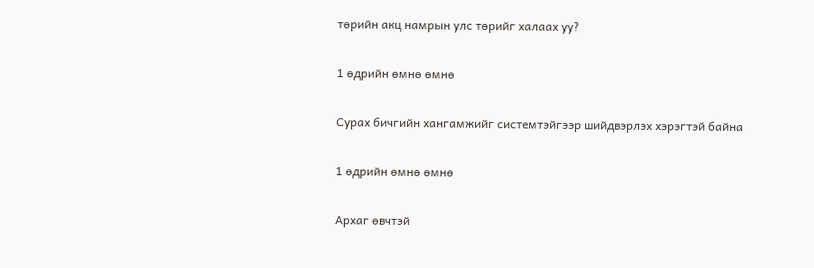төрийн акц намрын улс төрийг халаах уу?

1 өдрийн өмнө өмнө

Сурах бичгийн хангамжийг системтэйгээр шийдвэрлэх хэрэгтэй байна

1 өдрийн өмнө өмнө

Архаг өвчтэй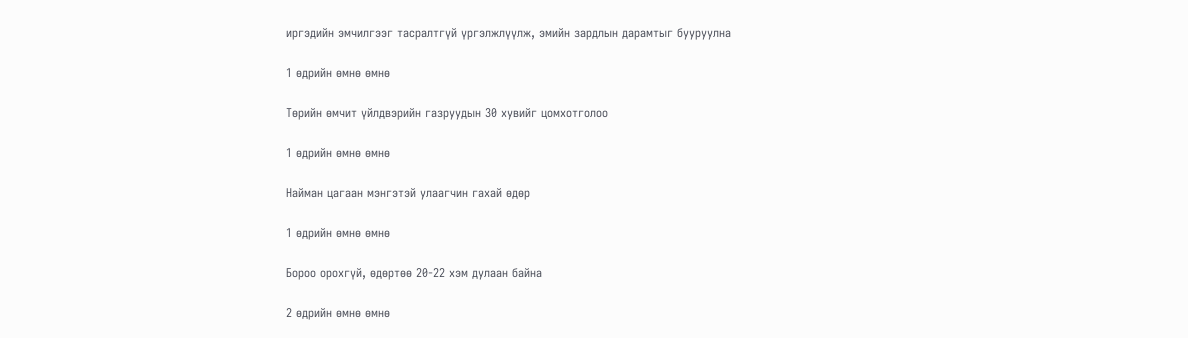иргэдийн эмчилгээг тасралтгүй үргэлжлүүлж, эмийн зардлын дарамтыг бууруулна

1 өдрийн өмнө өмнө

Төрийн өмчит үйлдвэрийн газруудын 30 хувийг цомхотголоо

1 өдрийн өмнө өмнө

Найман цагаан мэнгэтэй улаагчин гахай өдөр

1 өдрийн өмнө өмнө

Бороо орохгүй, өдөртөө 20-22 хэм дулаан байна

2 өдрийн өмнө өмнө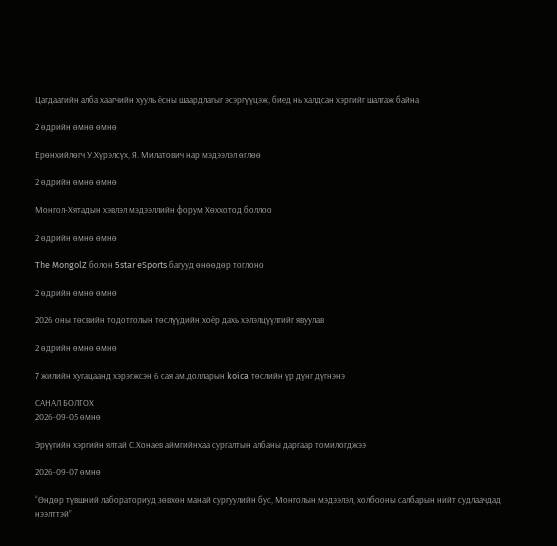Цагдаагийн алба хаагчийн хууль ёсны шаардлагыг эсэргүүцэж, биед нь халдсан хэргийг шалгаж байна

2 өдрийн өмнө өмнө

Ерөнхийлөгч У.Хүрэлсүх, Я. Милатович нар мэдээлэл өглөө

2 өдрийн өмнө өмнө

Монгол-Хятадын хэвлэл мэдээллийн форум Хөххотод боллоо

2 өдрийн өмнө өмнө

The MongolZ болон 5star eSports багууд өнөөдөр тоглоно

2 өдрийн өмнө өмнө

2026 оны төсвийн тодотголын төслүүдийн хоёр дахь хэлэлцүүлгийг явуулав

2 өдрийн өмнө өмнө

7 жилийн хугацаанд хэрэгжсэн 6 сая ам.долларын koica төслийн үр дүнг дүгнэнэ

САНАЛ БОЛГОХ
2026-09-05 өмнө

Эрүүгийн хэргийн ялтай С.Хонаев аймгийнхаа сургалтын албаны даргаар томилогджээ

2026-09-07 өмнө

“Өндөр түвшний лабораториуд зөвхөн манай сургуулийн бус, Монголын мэдээлэл, холбооны салбарын нийт судлаачдад нээлттэй”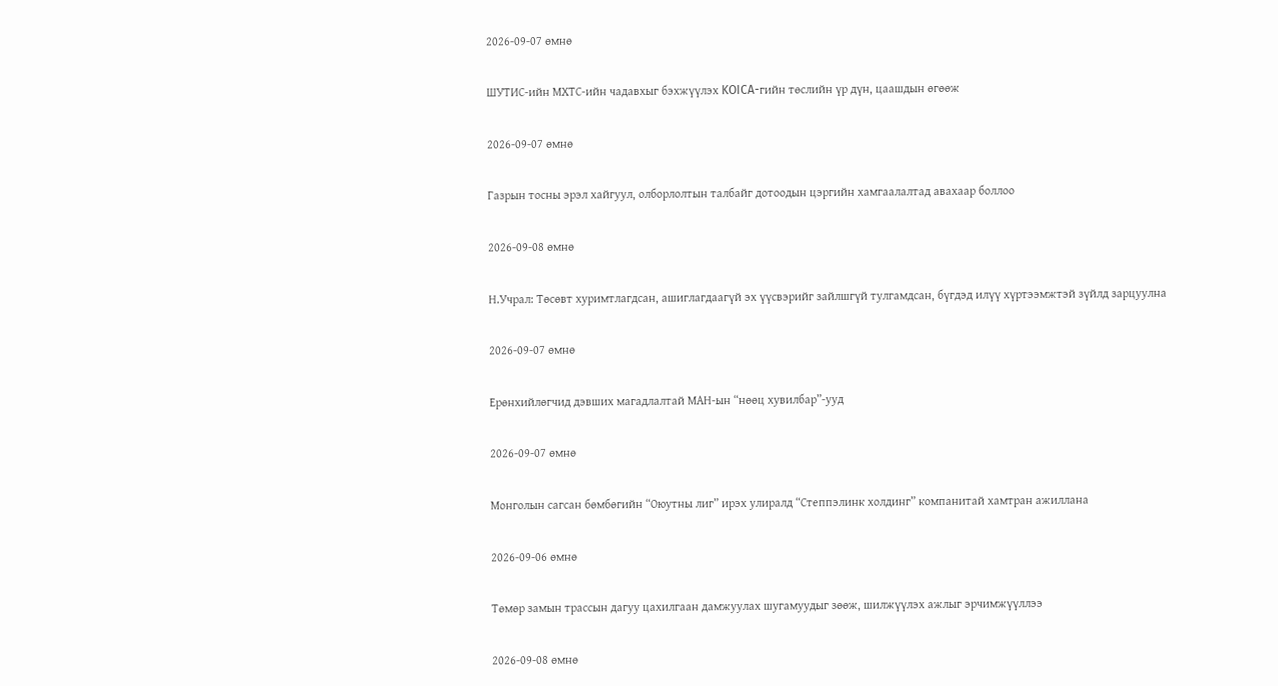2026-09-07 өмнө

ШУТИС-ийн МХТС-ийн чадавхыг бэхжүүлэх KOICA-гийн төслийн үр дүн, цаашдын өгөөж

2026-09-07 өмнө

Газрын тосны эрэл хайгуул, олборлолтын талбайг дотоодын цэргийн хамгаалалтад авахаар боллоо

2026-09-08 өмнө

Н.Учрал: Төсөвт хуримтлагдсан, ашиглагдаагүй эх үүсвэрийг зайлшгүй тулгамдсан, бүгдэд илүү хүртээмжтэй зүйлд зарцуулна

2026-09-07 өмнө

Ерөнхийлөгчид дэвших магадлалтай МАН-ын “нөөц хувилбар”-ууд

2026-09-07 өмнө

Монголын сагсан бөмбөгийн “Оюутны лиг” ирэх улиралд “Степпэлинк холдинг” компанитай хамтран ажиллана

2026-09-06 өмнө

Төмөр замын трассын дагуу цахилгаан дамжуулах шугамуудыг зөөж, шилжүүлэх ажлыг эрчимжүүллээ

2026-09-08 өмнө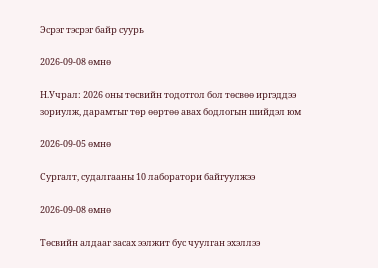Эсрэг тэсрэг байр суурь

2026-09-08 өмнө

Н.Учрал: 2026 оны төсвийн тодотгол бол төсвөө иргэддээ зориулж, дарамтыг төр өөртөө авах бодлогын шийдэл юм

2026-09-05 өмнө

Сургалт, судалгааны 10 лаборатори байгуулжээ

2026-09-08 өмнө

Төсвийн алдааг засах ээлжит бус чуулган эхэллээ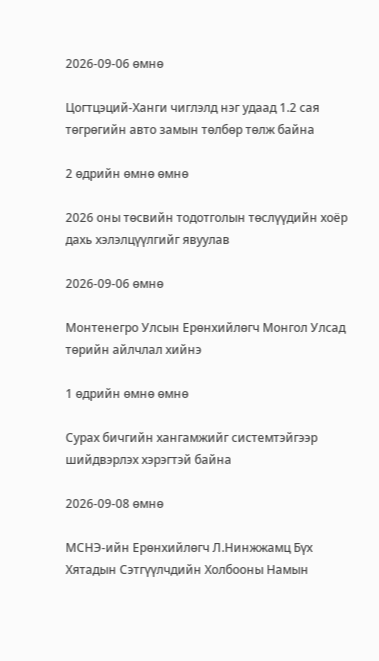2026-09-06 өмнө

Цогтцэций-Ханги чиглэлд нэг удаад 1.2 сая төгрөгийн авто замын төлбөр төлж байна

2 өдрийн өмнө өмнө

2026 оны төсвийн тодотголын төслүүдийн хоёр дахь хэлэлцүүлгийг явуулав

2026-09-06 өмнө

Монтенегро Улсын Ерөнхийлөгч Монгол Улсад төрийн айлчлал хийнэ

1 өдрийн өмнө өмнө

Сурах бичгийн хангамжийг системтэйгээр шийдвэрлэх хэрэгтэй байна

2026-09-08 өмнө

МСНЭ-ийн Ерөнхийлөгч Л.Нинжжамц Бүх Хятадын Сэтгүүлчдийн Холбооны Намын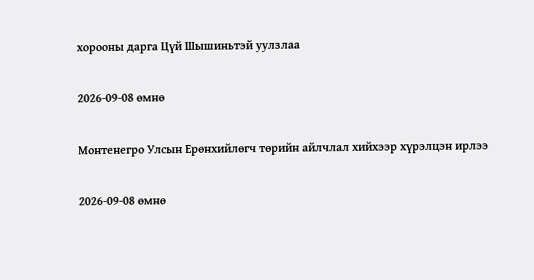хорооны дарга Цүй Шышиньтэй уулзлаа

2026-09-08 өмнө

Монтенегро Улсын Ерөнхийлөгч төрийн айлчлал хийхээр хүрэлцэн ирлээ

2026-09-08 өмнө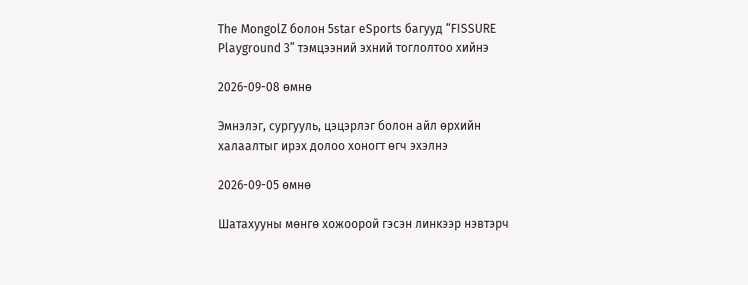The MongolZ болон 5star eSports багууд “FISSURE Playground 3” тэмцээний эхний тоглолтоо хийнэ

2026-09-08 өмнө

Эмнэлэг, сургууль, цэцэрлэг болон айл өрхийн халаалтыг ирэх долоо хоногт өгч эхэлнэ

2026-09-05 өмнө

Шатахууны мөнгө хожоорой гэсэн линкээр нэвтэрч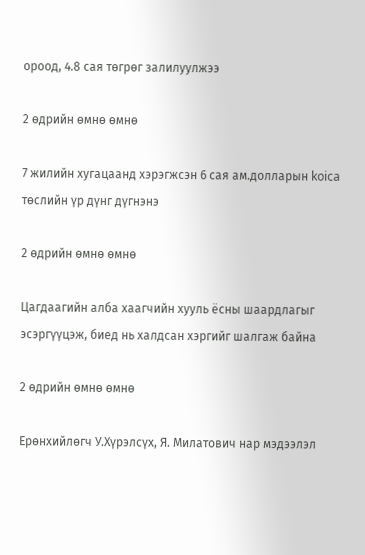ороод, 4.8 сая төгрөг залилуулжээ

2 өдрийн өмнө өмнө

7 жилийн хугацаанд хэрэгжсэн 6 сая ам.долларын koica төслийн үр дүнг дүгнэнэ

2 өдрийн өмнө өмнө

Цагдаагийн алба хаагчийн хууль ёсны шаардлагыг эсэргүүцэж, биед нь халдсан хэргийг шалгаж байна

2 өдрийн өмнө өмнө

Ерөнхийлөгч У.Хүрэлсүх, Я. Милатович нар мэдээлэл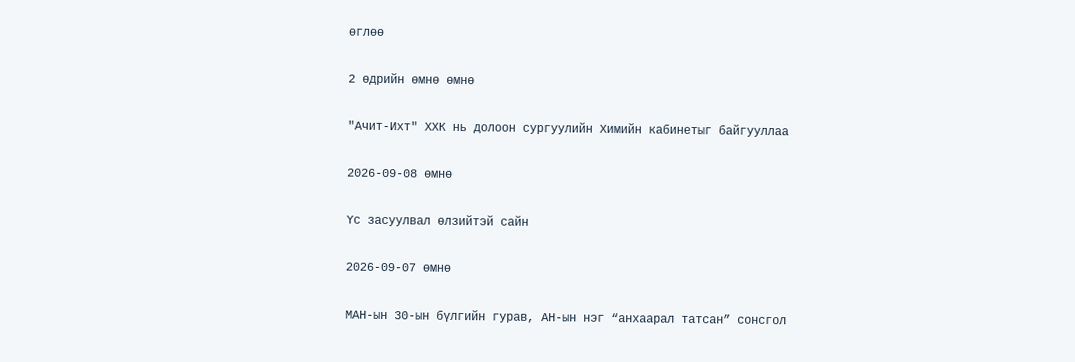өглөө

2 өдрийн өмнө өмнө

"Ачит-Ихт" ХХК нь долоон сургуулийн Химийн кабинетыг байгууллаа

2026-09-08 өмнө

Үс засуулвал өлзийтэй сайн

2026-09-07 өмнө

МАН-ын 30-ын бүлгийн гурав, АН-ын нэг “анхаарал татсан” сонсгол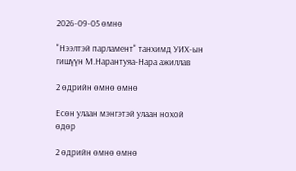2026-09-05 өмнө

"Нээлтэй парламент" танхимд УИХ-ын гишүүн М.Нарантуяа-Нара ажиллав

2 өдрийн өмнө өмнө

Есөн улаан мэнгэтэй улаан нохой өдөр

2 өдрийн өмнө өмнө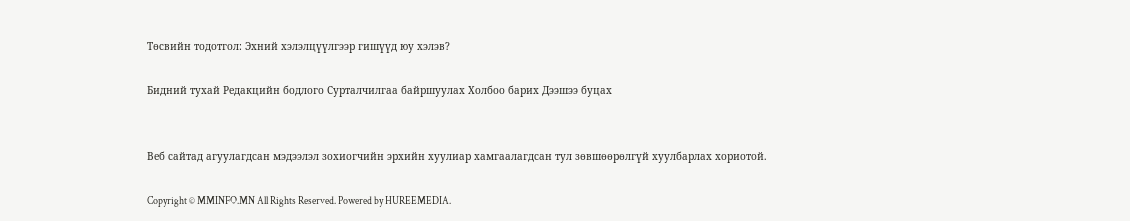Төсвийн тодотгол: Эхний хэлэлцүүлгээр гишүүд юу хэлэв?

Бидний тухай Редакцийн бодлого Сурталчилгаа байршуулах Холбоо барих Дээшээ буцах


Веб сайтад агуулагдсан мэдээлэл зохиогчийн эрхийн хуулиар хамгаалагдсан тул зөвшөөрөлгүй хуулбарлах хориотой.

Copyright © MMINFO.MN All Rights Reserved. Powered by HUREEMEDIA.